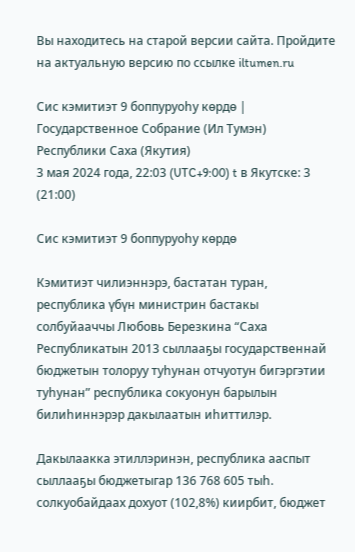Вы находитесь на старой версии сайта. Пройдите на актуальную версию по ссылке iltumen.ru

Сис кэмитиэт 9 боппуруоһу көрдө | Государственное Собрание (Ил Тумэн) Республики Саха (Якутия)
3 мая 2024 года, 22:03 (UTC+9:00) t в Якутске: 3 (21:00)

Сис кэмитиэт 9 боппуруоһу көрдө

Кэмитиэт чилиэннэрэ, бастатан туран, республика үбүн министрин бастакы солбуйааччы Любовь Березкина “Саха Республикатын 2013 сыллааҕы государственнай бюджетын толоруу туһунан отчуотун бигэргэтии туһунан” республика сокуонун барылын билиһиннэрэр дакылаатын иһиттилэр.

Дакылаакка этиллэринэн, республика ааспыт сыллааҕы бюджетыгар 136 768 605 тыһ. солкуобайдаах дохуот (102,8%) киирбит, бюджет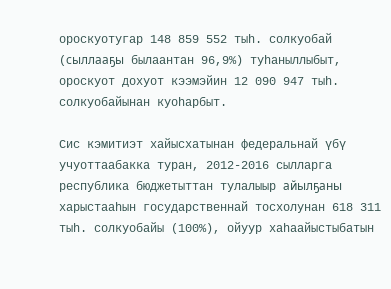ороскуотугар 148 859 552 тыһ. солкуобай (сыллааҕы былаантан 96,9%) туһаныллыбыт, ороскуот дохуот кээмэйин 12 090 947 тыһ. солкуобайынан куоһарбыт.

Сис кэмитиэт хайысхатынан федеральнай үбү учуоттаабакка туран, 2012-2016 сылларга республика бюджетыттан тулалыыр айылҕаны харыстааһын государственнай тосхолунан 618 311 тыһ. солкуобайы (100%), ойуур хаһаайыстыбатын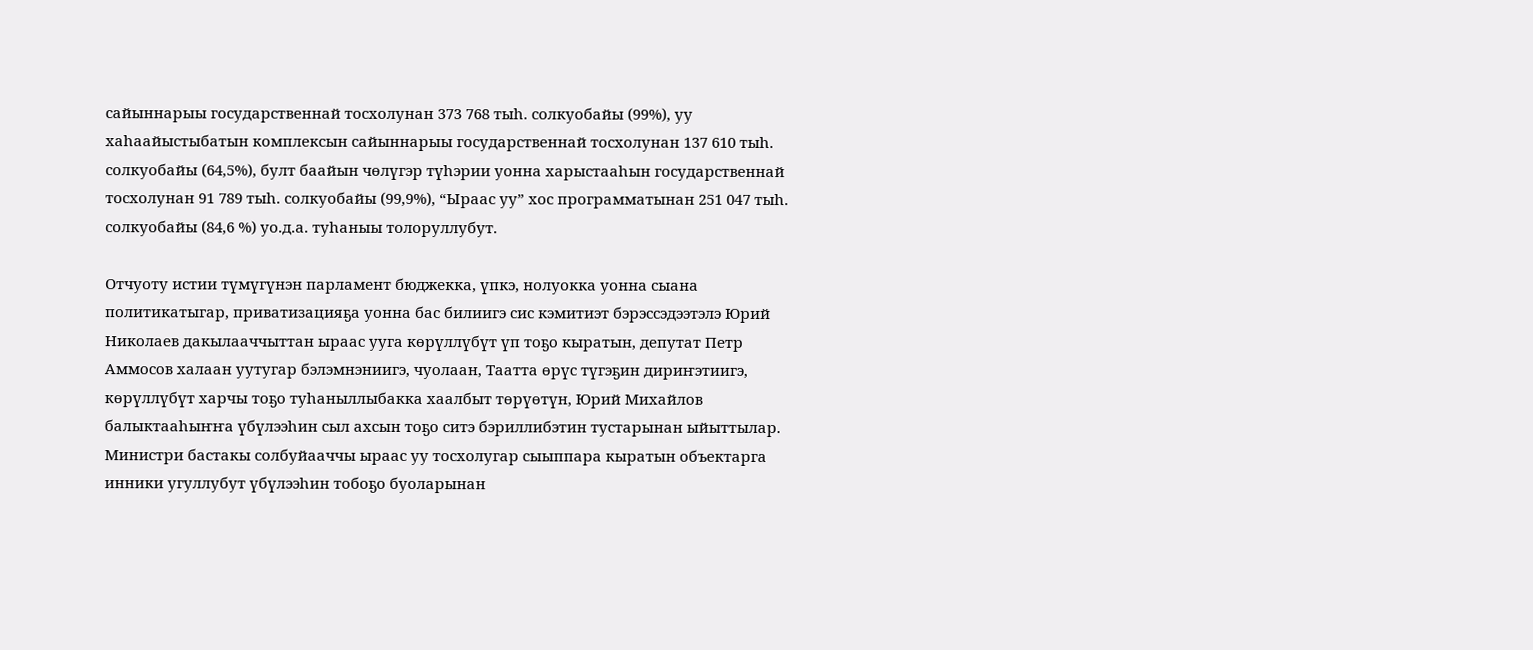сайыннарыы государственнай тосхолунан 373 768 тыһ. солкуобайы (99%), уу хаһаайыстыбатын комплексын сайыннарыы государственнай тосхолунан 137 610 тыһ. солкуобайы (64,5%), булт баайын чөлүгэр түһэрии уонна харыстааһын государственнай тосхолунан 91 789 тыһ. солкуобайы (99,9%), “Ыраас уу” хос программатынан 251 047 тыһ. солкуобайы (84,6 %) уо.д.а. туһаныы толоруллубут.

Отчуоту истии түмүгүнэн парламент бюджекка, үпкэ, нолуокка уонна сыана политикатыгар, приватизацияҕа уонна бас билиигэ сис кэмитиэт бэрэссэдээтэлэ Юрий Николаев дакылааччыттан ыраас ууга көрүллүбүт үп тоҕо кыратын, депутат Петр Аммосов халаан уутугар бэлэмнэниигэ, чуолаан, Таатта өрүс түгэҕин дириҥэтиигэ, көрүллүбүт харчы тоҕо туһаныллыбакка хаалбыт төрүөтүн, Юрий Михайлов балыктааһыҥҥа үбүлээһин сыл ахсын тоҕо ситэ бэриллибэтин тустарынан ыйыттылар. Министри бастакы солбуйааччы ыраас уу тосхолугар сыыппара кыратын объектарга инники угуллубут үбүлээһин тобоҕо буоларынан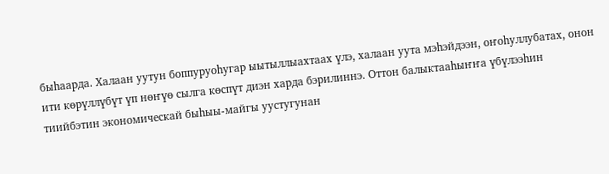быһаарда. Халаан уутун боппуруоһугар ыытыллыахтаах үлэ, халаан уута мэһэйдээн, оҥоһуллубатах, онон ити көрүллүбүт үп нөҥүө сылга көспүт диэн харда бэрилиннэ. Оттон балыктааһыҥҥа үбүлээһин тиийбэтин экономическай быһыы-майгы уустугунан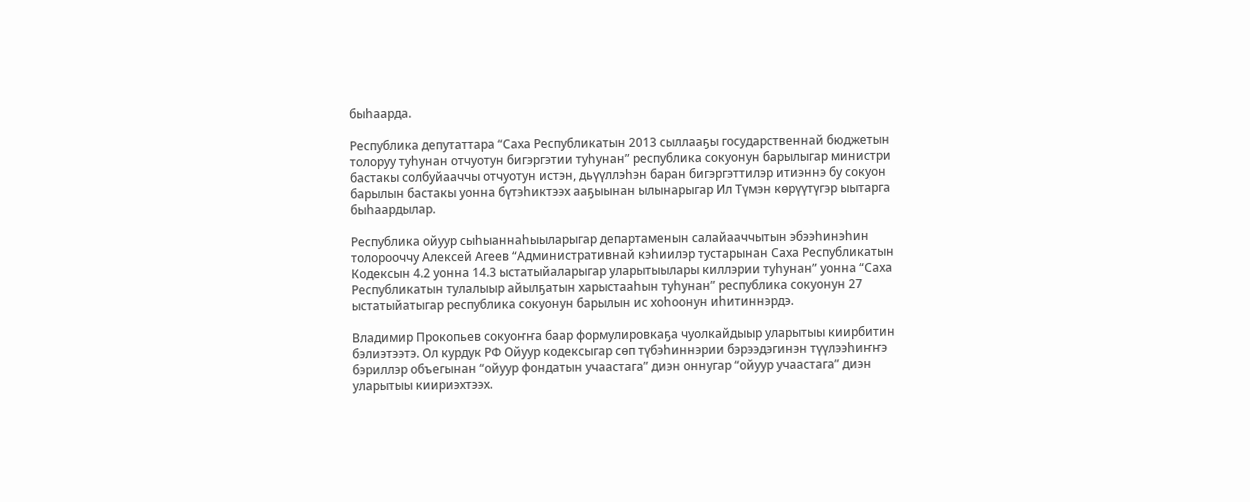быһаарда.

Республика депутаттара “Саха Республикатын 2013 сыллааҕы государственнай бюджетын толоруу туһунан отчуотун бигэргэтии туһунан” республика сокуонун барылыгар министри бастакы солбуйааччы отчуотун истэн, дьүүллэһэн баран бигэргэттилэр итиэннэ бу сокуон барылын бастакы уонна бүтэһиктээх ааҕыынан ылынарыгар Ил Түмэн көрүүтүгэр ыытарга быһаардылар.

Республика ойуур сыһыаннаһыыларыгар департаменын салайааччытын эбээһинэһин толорооччу Алексей Агеев “Административнай кэһиилэр тустарынан Саха Республикатын Кодексын 4.2 уонна 14.3 ыстатыйаларыгар уларытыылары киллэрии туһунан” уонна “Саха Республикатын тулалыыр айылҕатын харыстааһын туһунан” республика сокуонун 27 ыстатыйатыгар республика сокуонун барылын ис хоһоонун иһитиннэрдэ.

Владимир Прокопьев сокуоҥҥа баар формулировкаҕа чуолкайдыыр уларытыы киирбитин бэлиэтээтэ. Ол курдук РФ Ойуур кодексыгар сөп түбэһиннэрии бэрээдэгинэн түүлээһиҥҥэ бэриллэр объегынан “ойуур фондатын учаастага” диэн оннугар “ойуур учаастага” диэн уларытыы киириэхтээх.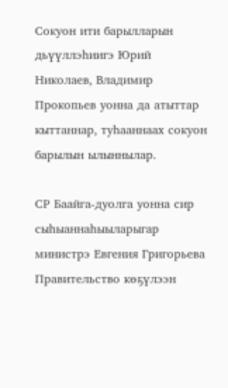Сокуон ити барылларын дьүүллэһиигэ Юрий Николаев, Владимир Прокопьев уонна да атыттар кыттаннар, туһааннаах сокуон барылын ылыннылар.

СР Баайга-дуолга уонна сир сыһыаннаһыыларыгар министрэ Евгения Григорьева Правительство көҕүлээн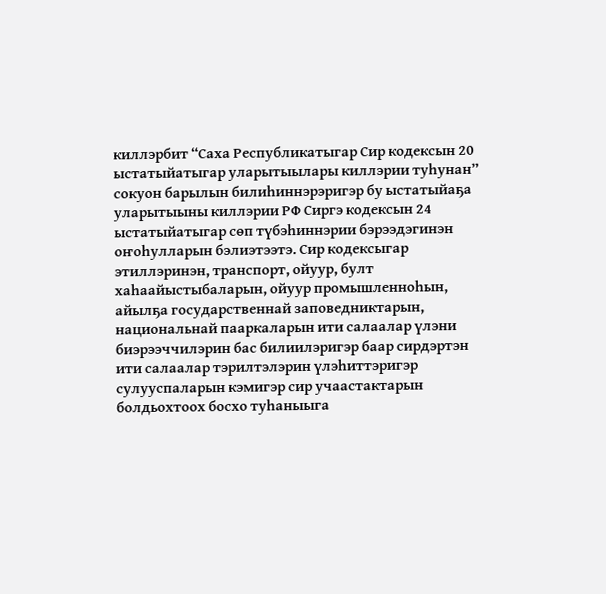киллэрбит “Саха Республикатыгар Сир кодексын 20 ыстатыйатыгар уларытыылары киллэрии туһунан” сокуон барылын билиһиннэрэригэр бу ыстатыйаҕа уларытыыны киллэрии РФ Сиргэ кодексын 24 ыстатыйатыгар сөп түбэһиннэрии бэрээдэгинэн оҥоһулларын бэлиэтээтэ. Сир кодексыгар этиллэринэн, транспорт, ойуур, булт хаһаайыстыбаларын, ойуур промышленноһын, айылҕа государственнай заповедниктарын, национальнай пааркаларын ити салаалар үлэни биэрээччилэрин бас билиилэригэр баар сирдэртэн ити салаалар тэрилтэлэрин үлэһиттэригэр сулууспаларын кэмигэр сир учаастактарын болдьохтоох босхо туһаныыга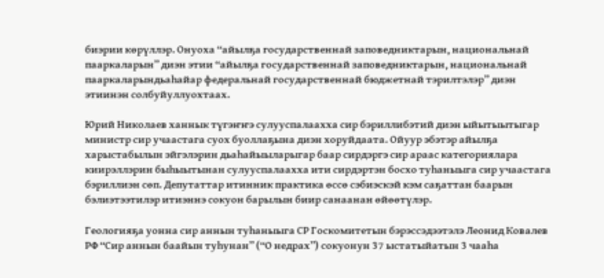биэрии көрүллэр. Онуоха “айылҕа государственнай заповедниктарын, национальнай пааркаларын” диэн этии “айылҕа государственнай заповедниктарын, национальнай пааркаларындьаһайар федеральнай государственнай бюджетнай тэрилтэлэр” диэн этиинэн солбуйуллуохтаах.

Юрий Николаев ханнык түгэҥҥэ сулууспалаахха сир бэриллибэтий диэн ыйытыытыгар министр сир учаастага суох буоллаҕына диэн хоруйдаата. Ойуур эбэтэр айылҕа харыстабылын эйгэлэрин дьаһайыыларыгар баар сирдэргэ сир араас категориялара киирэллэрин быһыытынан сулууспалаахха ити сирдэртэн босхо туһаныыга сир учаастага бэриллиэн сөп. Депутаттар итинник практика өссө сэбиэскэй кэм саҕаттан баарын бэлиэтээтилэр итиэннэ сокуон барылын биир санаанан өйөөтүлэр.

Геологияҕа уонна сир аннын туһаныыга СР Госкомитетын бэрэссэдээтэлэ Леонид Ковалев РФ “Сир аннын баайын туһунан” (“О недрах”) сокуонун 37 ыстатыйатын 3 чааһа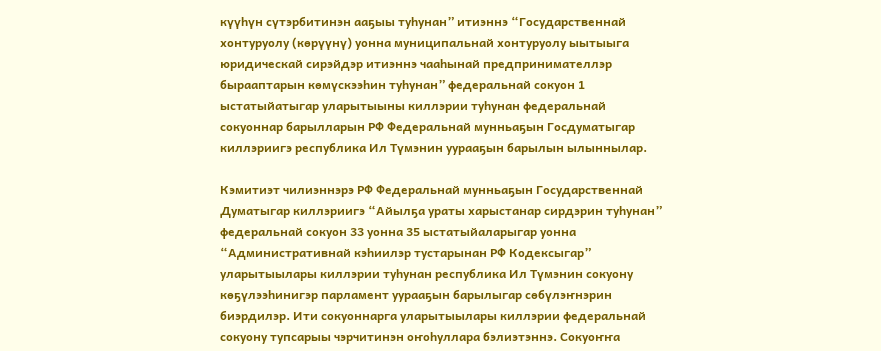күүһүн сүтэрбитинэн ааҕыы туһунан” итиэннэ “Государственнай хонтуруолу (көрүүнү) уонна муниципальнай хонтуруолу ыытыыга юридическай сирэйдэр итиэннэ чааһынай предпринимателлэр бырааптарын көмүскээһин туһунан” федеральнай сокуон 1 ыстатыйатыгар уларытыыны киллэрии туһунан федеральнай сокуоннар барылларын РФ Федеральнай мунньаҕын Госдуматыгар киллэриигэ республика Ил Түмэнин уурааҕын барылын ылыннылар.

Кэмитиэт чилиэннэрэ РФ Федеральнай мунньаҕын Государственнай Думатыгар киллэриигэ “Айылҕа ураты харыстанар сирдэрин туһунан” федеральнай сокуон 33 уонна 35 ыстатыйаларыгар уонна “Административнай кэһиилэр тустарынан РФ Кодексыгар” уларытыылары киллэрии туһунан республика Ил Түмэнин сокуону көҕүлээһинигэр парламент уурааҕын барылыгар сөбүлэҥнэрин биэрдилэр. Ити сокуоннарга уларытыылары киллэрии федеральнай сокуону тупсарыы чэрчитинэн оҥоһуллара бэлиэтэннэ. Сокуоҥҥа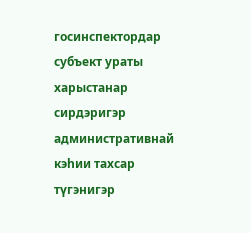госинспектордар субъект ураты харыстанар сирдэригэр административнай кэһии тахсар түгэнигэр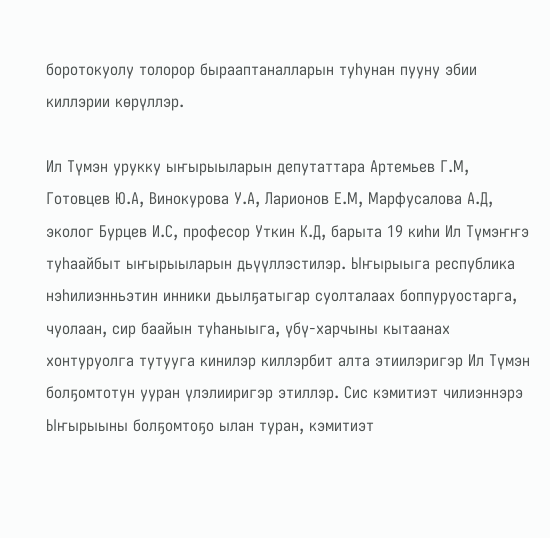боротокуолу толорор бырааптаналларын туһунан пууну эбии киллэрии көрүллэр.

Ил Түмэн урукку ыҥырыыларын депутаттара Артемьев Г.М, Готовцев Ю.А, Винокурова У.А, Ларионов Е.М, Марфусалова А.Д, эколог Бурцев И.С, професор Уткин К.Д, барыта 19 киһи Ил Түмэҥҥэ туһаайбыт ыҥырыыларын дьүүллэстилэр. Ыҥырыыга республика нэһилиэнньэтин инники дьылҕатыгар суолталаах боппуруостарга, чуолаан, сир баайын туһаныыга, үбү-харчыны кытаанах хонтуруолга тутууга кинилэр киллэрбит алта этиилэригэр Ил Түмэн болҕомтотун ууран үлэлииригэр этиллэр. Сис кэмитиэт чилиэннэрэ Ыҥырыыны болҕомтоҕо ылан туран, кэмитиэт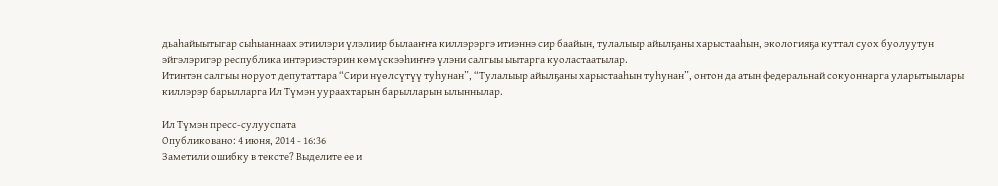дьаһайыытыгар сыһыаннаах этиилэри үлэлиир былааҥҥа киллэрэргэ итиэннэ сир баайын, тулалыыр айылҕаны харыстааһын, экологияҕа куттал суох буолуутун эйгэлэригэр республика интэриэстэрин көмүскээһиҥҥэ үлэни салгыы ыытарга куоластаатылар.
Итинтэн салгыы норуот депутаттара “Сири нүөлсүтүү туһунан”, “Тулалыыр айылҕаны харыстааһын туһунан”, онтон да атын федеральнай сокуоннарга уларытыылары киллэрэр барылларга Ил Түмэн уураахтарын барылларын ылыннылар.

Ил Түмэн пресс-сулууспата
Опубликовано: 4 июня, 2014 - 16:36
Заметили ошибку в тексте? Выделите ее и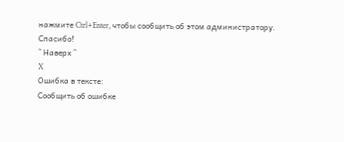нажмите Ctrl+Enter, чтобы сообщить об этом администратору.
Спасибо!
^ Наверх ^
X
Ошибка в тексте:
Сообщить об ошибке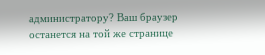администратору? Ваш браузер останется на той же странице